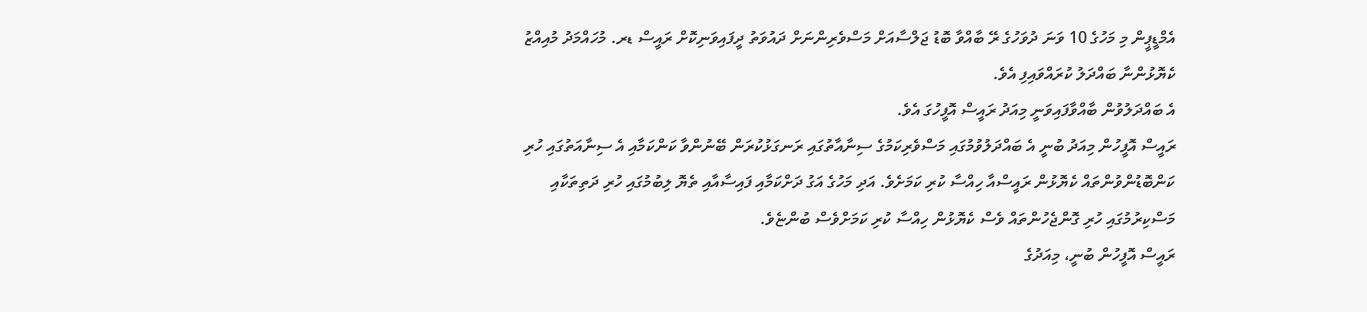އެމްޑީޕީން މި މަހުގެ 10 ވަނަ ދުވަހުގެ ރޭ ބާއްވާ ބޮޑު ޖަލްސާއަށް މަސްވެރިންނަށް ދައުވަތު ދީފައިވަނިކޮށް ރައީސް ޑރ. މުހައްމަދު މުއިއްޒު ކެޔޮޅުންނާ ބައްދަލު ކުރައްވައިފި އެވެ.
އެ ބައްދަލުވުން ބާއްވާފައިވަނީ މިއަދު ރައީސް އޮފީހުގަ އެވެ.
ރައީސް އޮފީހުން މިއަދު ބުނީ އެ ބައްދަލުވުމުގައި މަސްވެރިކަމުގެ ސިނާއާތުގައި ރަނގަޅުކުރަން ބޭނުންވާ ކަންކަމާއި އެ ސިނާއަތުގައި ހުރި ކަންބޮޑުންވުންތައް ކެޔޮޅުން ރައީސްއާ ހިއްސާ ކުރި ކަމަށެވެ. އަދި މަހުގެ އަގު ދަށްކަމާއި ފައިސާއާއި ތެޔޮ ލިބުމުގައި ހުރި ދަތިތަކާއި މަސްކިރުމުގައި ހުރި ގޮންޖެހުންތައް ވެސް ކެޔޮޅުން ހިއްސާ ކުރި ކަމަށްވެސް ބުންޏެވެ.
ރައީސް އޮފީހުން ބުނީ، މިއަދުގެ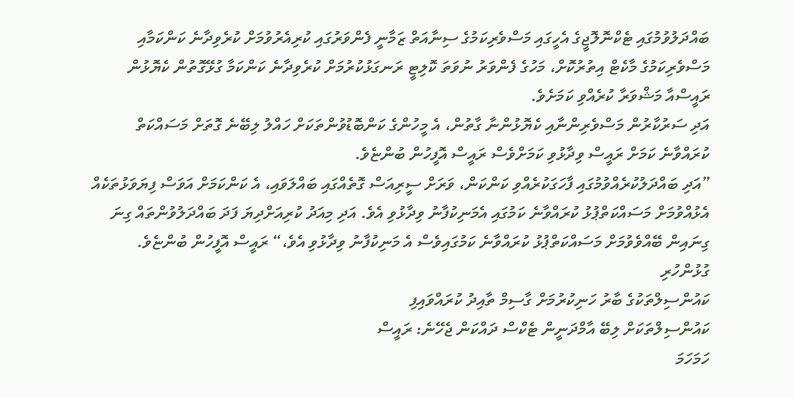ބައްދަލުވުމުގައި ޓެކްނޮލޮޖީގެ އެހީގައި މަސްވެރިކަމުގެ ސިނާއަތް ޒަމާނީ ފެންވަރުގައި ކުރިއެރުވުމަށް ކުރެވިދާނެ ކަންކަމާއި މަސްވެރިކަމުގެ މާކެޓް އިތުރުކޮށް، މަހުގެ ފެންވަރު ނުވަތަ ކޮލިޓީ ރަނގަޅުކުރުމަށް ކުރެވިދާނެ ކަންކަމާ ގުޅޭގޮތުން ކެޔޮޅުން ރައީސްއާ މަޝްވަރާ ކުރެއްވި ކަމަށެވެ.
އަދި ސަރުކާރުން މަސްވެރިންނާއި ކެޔޮޅުންނާ ގާތުން، އެ މީހުންގެ ކަންބޮޑުވުންތަކަށް ހައްލު ލިބޭނެ ގޮތަށް މަސައްކަތް ކުރައްވާނެ ކަމަށް ރައީސް ވިދާޅުވި ކަމަށްވެސް ރައީސް އޮފީހުން ބުންޏެވެ.
”އަދި ބައްދަލުކުރެއްވުމުގައި ފާހަގަކުރެއްވި ކަންކަން، ވަރަށް ސީރިއަސް ގޮތެއްގައި ބައްލަވައި، އެ ކަންކަމަށް އަވަސް ފިޔަވަޅުތަކެއް އެޅުއްވުމަށް މަސައްކަތްޕުޅު ކުރައްވާނެ ކަމުގައި އެމަނިކުފާނު ވިދާޅުވި އެވެ. އަދި މިއަދު ކުރިއަށްދިޔަ ފަދަ ބައްދަލުވުންތައް ގިނަ ގިނައިން ބޭއްވެވުމަށް މަސައްކަތްޕުޅު ކުރައްވާނެ ކަމުގައިވެސް އެ މަނިކުފާނު ވިދާޅުވި އެވެ،“ ރައީސް އޮފީހުން ބުންޏެވެ.
ގުޅުންހުރި
ކައުންސިލްތަކުގެ ބާރު ހަނިކުރުމަށް ގާސިމް ތާއިދު ކުރައްވައިފި
ކައުންސިލްތަކަށް ލިބޭ އާމްދަނީން ޓެކްސް ދައްކަން ޖެހޭނެ: ރައީސް
ހަމަހަމަ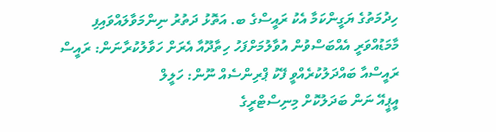ހިދުމަތުގެ ޔަގީންކަމާ އެކު ރައީސްގެ ބ. އަތޮޅު ދަތުރު ނިންމަވާލައްވައިފި
މާމަޑުއްވަރީ އެއްބަސްވުން އުވާލުމަށްފަހު ހިތާދޫއާ އެރަށް ހަވާލުކުރާނަން: ރައީސް
ރައީސްއާ ބައްދަލުކުރެއްވީ ފޭކު ޕްރިންސެއް ނޫން: ހަލީލް
އީޕީއޭ ނަން ބަދަލުކޮށް މިނިސްޓްރީގެ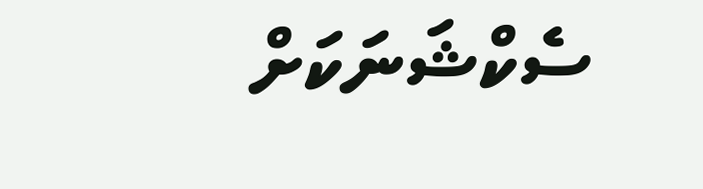ސެކްޝަނަކަށް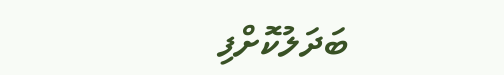ބަދަލުކޮށްފި